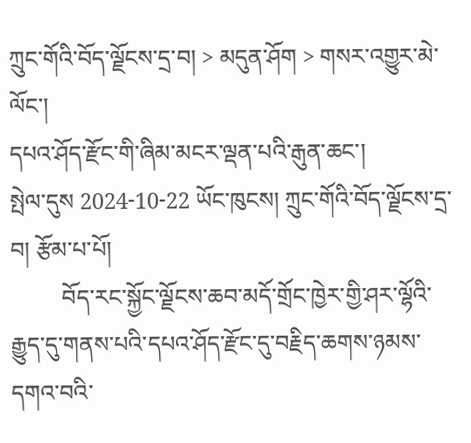ཀྲུང་གོའི་བོད་ལྗོངས་དྲ་བ། > མདུན་ཤོག > གསར་འགྱུར་མེ་ལོང་།
དཔའ་ཤོད་རྫོང་གི་ཞིམ་མངར་ལྡན་པའི་རྒུན་ཆང་།
སྤེལ་དུས 2024-10-22 ཡོང་ཁུངས། ཀྲུང་གོའི་བོད་ལྗོངས་དྲ་བ། རྩོམ་པ་པོ།
         བོད་རང་སྐྱོང་ལྗོངས་ཆབ་མདོ་གྲོང་ཁྱེར་གྱི་ཤར་ལྷོའི་རྒྱུད་དུ་གནས་པའི་དཔའ་ཤོད་རྫོང་དུ་བརྗིད་ཆགས་ཉམས་དགའ་བའི་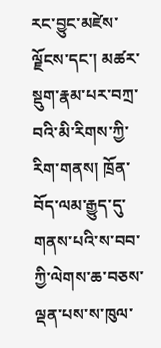རང་བྱུང་མཛེས་ལྗོངས་དང་། མཚར་སྡུག་རྣམ་པར་བཀྲ་བའི་མི་རིགས་ཀྱི་རིག་གནས། ཁྲོན་བོད་ལམ་རྒྱུད་དུ་གནས་པའི་ས་བབ་ཀྱི་ལེགས་ཆ་བཅས་ལྡན་པས་ས་ཁུལ་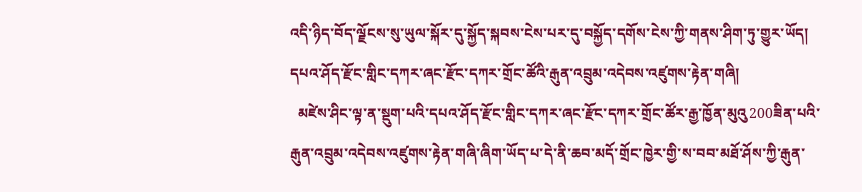འདི་ཉིད་བོད་ལྗོངས་སུ་ཡུལ་སྐོར་དུ་སྐྱོད་སྐབས་ངེས་པར་དུ་བསྐྱོད་དགོས་ངེས་ཀྱི་གནས་ཤིག་ཏུ་གྱུར་ཡོད།
དཔའ་ཤོད་རྫོང་གླིང་དཀར་ཞང་རྫོང་དཀར་གྲོང་ཚོའི་རྒུན་འབྲུམ་འདེབས་འཛུགས་རྟེན་གཞི།
  མཛེས་ཤིང་ལྟ་ན་སྡུག་པའི་དཔའ་ཤོད་རྫོང་གླིང་དཀར་ཞང་རྫོང་དཀར་གྲོང་ཚོར་རྒྱ་ཁྱོན་མུའུ200ཟིན་པའི་རྒུན་འབྲུམ་འདེབས་འཛུགས་རྟེན་གཞི་ཞིག་ཡོད་པ་དེ་ནི་ཆབ་མདོ་གྲོང་ཁྱེར་གྱི་ས་བབ་མཐོ་ཤོས་ཀྱི་རྒུན་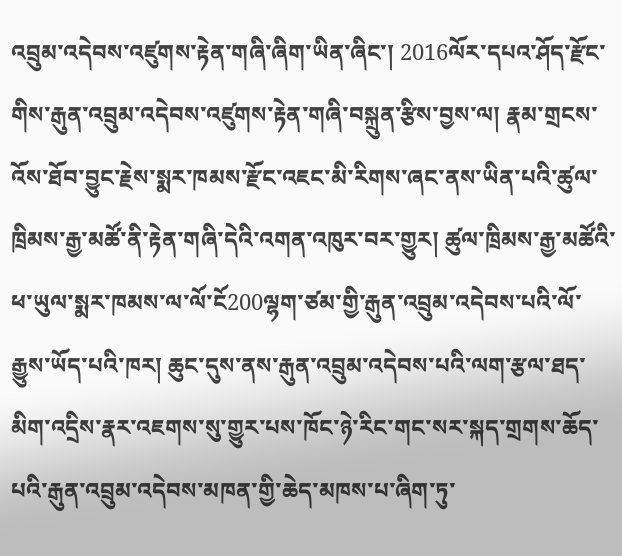འབྲུམ་འདེབས་འཛུགས་རྟེན་གཞི་ཞིག་ཡིན་ཞིང་། 2016ལོར་དཔའ་ཤོད་རྫོང་གིས་རྒུན་འབྲུམ་འདེབས་འཛུགས་རྟེན་གཞི་བསྐྲུན་རྩིས་བྱས་ལ། རྣམ་གྲངས་འོས་ཐོབ་བྱུང་རྗེས་སྨར་ཁམས་རྫོང་འཇང་མི་རིགས་ཞང་ནས་ཡིན་པའི་ཚུལ་ཁྲིམས་རྒྱ་མཚོ་ནི་རྟེན་གཞི་དེའི་འགན་འཁུར་བར་གྱུར། ཚུལ་ཁྲིམས་རྒྱ་མཚོའི་ཕ་ཡུལ་སྨར་ཁམས་ལ་ལོ་ངོ200ལྷག་ཙམ་གྱི་རྒུན་འབྲུམ་འདེབས་པའི་ལོ་རྒྱུས་ཡོད་པའི་ཁར། ཆུང་དུས་ནས་རྒུན་འབྲུམ་འདེབས་པའི་ལག་རྩལ་ཐད་མིག་འདྲིས་རྣར་འཇགས་སུ་གྱུར་པས་ཁོང་ཉེ་རིང་གང་སར་སྐད་གྲགས་ཆོད་པའི་རྒུན་འབྲུམ་འདེབས་མཁན་གྱི་ཆེད་མཁས་པ་ཞིག་ཏུ་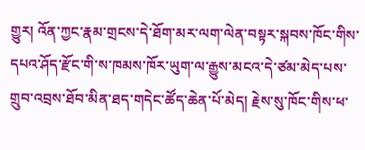གྱུར། འོན་ཀྱང་རྣམ་གྲངས་དེ་ཐོག་མར་ལག་ལེན་བསྟར་སྐབས་ཁོང་གིས་དཔའ་ཤོད་རྫོང་གི་ས་ཁམས་ཁོར་ཡུག་ལ་རྒྱུས་མངའ་དེ་ཙམ་མེད་པས་གྲུབ་འབྲས་ཐོབ་མིན་ཐད་གདེང་ཚོད་ཆེན་པོ་མེད། རྗེས་སུ་ཁོང་གིས་ཕ་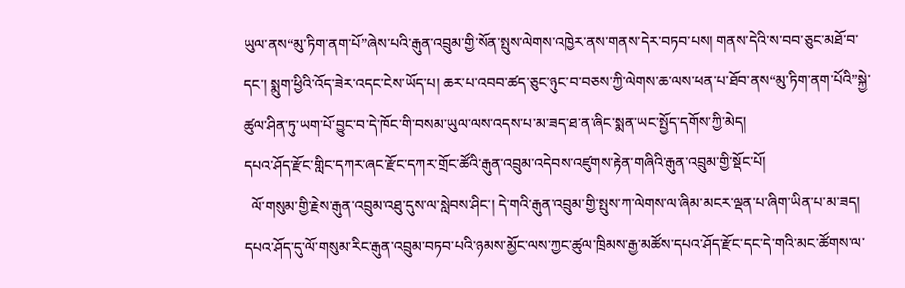ཡུལ་ནས“མུ་ཏིག་ནག་པོ”ཞེས་པའི་རྒུན་འབྲུམ་གྱི་སོན་སྤུས་ལེགས་འཁྱེར་ནས་གནས་དེར་བཏབ་པས། གནས་དེའི་ས་བབ་ཅུང་མཐོ་བ་དང་། སྨུག་ཕྱིའི་འོད་ཟེར་འདང་ངེས་ཡོད་པ། ཆར་པ་འབབ་ཚད་ཅུང་ཉུང་བ་བཅས་ཀྱི་ལེགས་ཆ་ལས་ཕན་པ་ཐོབ་ནས“མུ་ཏིག་ནག་པོའི”སྐྱེ་ཚུལ་ཤིན་ཏུ་ཡག་པོ་བྱུང་བ་དེ་ཁོང་གི་བསམ་ཡུལ་ལས་འདས་པ་མ་ཟད་ཐ་ན་ཞིང་སྨན་ཡང་སྤྱོད་དགོས་ཀྱི་མེད།
དཔའ་ཤོད་རྫོང་གླིང་དཀར་ཞང་རྫོང་དཀར་གྲོང་ཚོའི་རྒུན་འབྲུམ་འདེབས་འཛུགས་རྟེན་གཞིའི་རྒུན་འབྲུམ་གྱི་སྡོང་པོ།
  ལོ་གསུམ་གྱི་རྗེས་རྒུན་འབྲུམ་འཐུ་དུས་ལ་སླེབས་ཤིང་། དེ་གའི་རྒུན་འབྲུམ་གྱི་སྤུས་ཀ་ལེགས་ལ་ཞིམ་མངར་ལྡན་པ་ཞིག་ཡིན་པ་མ་ཟད། དཔའ་ཤོད་དུ་ལོ་གསུམ་རིང་རྒུན་འབྲུམ་བཏབ་པའི་ཉམས་མྱོང་ལས་ཀྱང་ཚུལ་ཁྲིམས་རྒྱ་མཚོས་དཔའ་ཤོད་རྫོང་དང་དེ་གའི་མང་ཚོགས་ལ་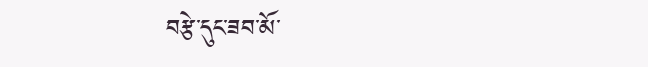བརྩེ་དུང་ཟབ་མོ་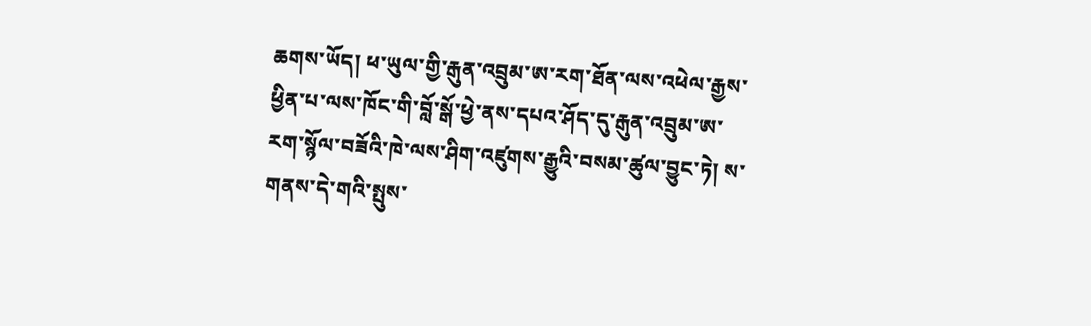ཆགས་ཡོད། ཕ་ཡུལ་གྱི་རྒུན་འབྲུམ་ཨ་རག་ཐོན་ལས་འཕེལ་རྒྱས་ཕྱིན་པ་ལས་ཁོང་གི་བློ་སྒོ་ཕྱེ་ནས་དཔའ་ཤོད་དུ་རྒུན་འབྲུམ་ཨ་རག་སྙོལ་བཟོའི་ཁེ་ལས་ཤིག་འཛུགས་རྒྱུའི་བསམ་ཚུལ་བྱུང་ཏེ། ས་གནས་དེ་གའི་སྤུས་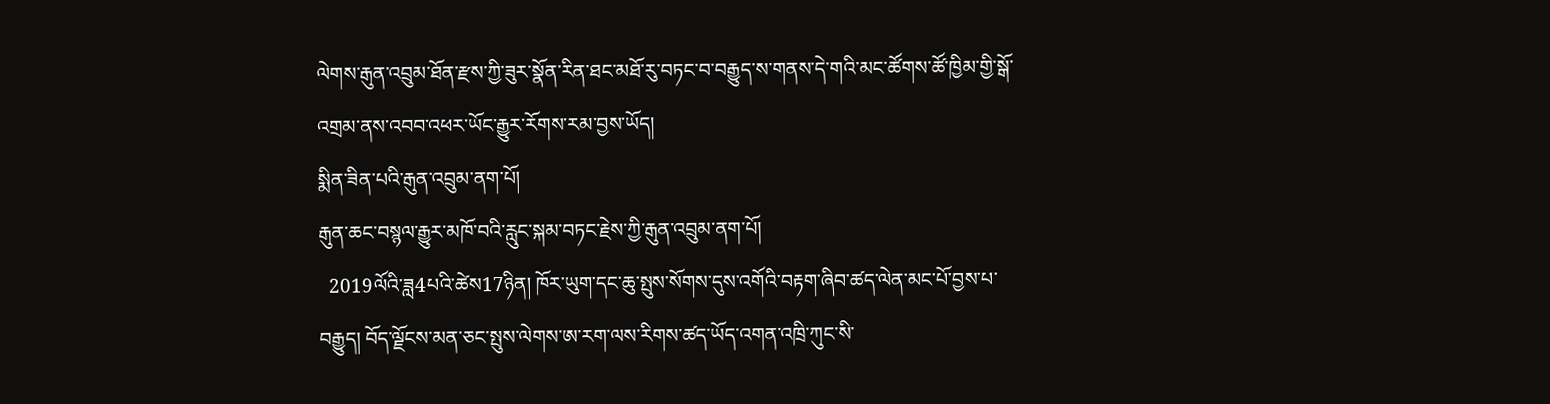ལེགས་རྒུན་འབྲུམ་ཐོན་རྫས་ཀྱི་ཟུར་སྣོན་རིན་ཐང་མཐོ་རུ་བཏང་བ་བརྒྱུད་ས་གནས་དེ་གའི་མང་ཚོགས་ཚོ་ཁྱིམ་གྱི་སྒོ་འགྲམ་ནས་འབབ་འཕར་ཡོང་རྒྱུར་རོགས་རམ་བྱས་ཡོད།
སྨིན་ཟིན་པའི་རྒུན་འབྲུམ་ནག་པོ།
རྒུན་ཆང་བསྙལ་རྒྱུར་མཁོ་བའི་རླུང་སྐམ་བཏང་རྗེས་ཀྱི་རྒུན་འབྲུམ་ནག་པོ།
  2019ལོའི་ཟླ4པའི་ཚེས17ཉིན། ཁོར་ཡུག་དང་ཆུ་སྤུས་སོགས་དུས་འགོའི་བརྟག་ཞིབ་ཚད་ལེན་མང་པོ་བྱས་པ་བརྒྱུད། བོད་ལྗོངས་མན་ཅང་སྤུས་ལེགས་ཨ་རག་ལས་རིགས་ཚད་ཡོད་འགན་འཁྲི་ཀུང་སི་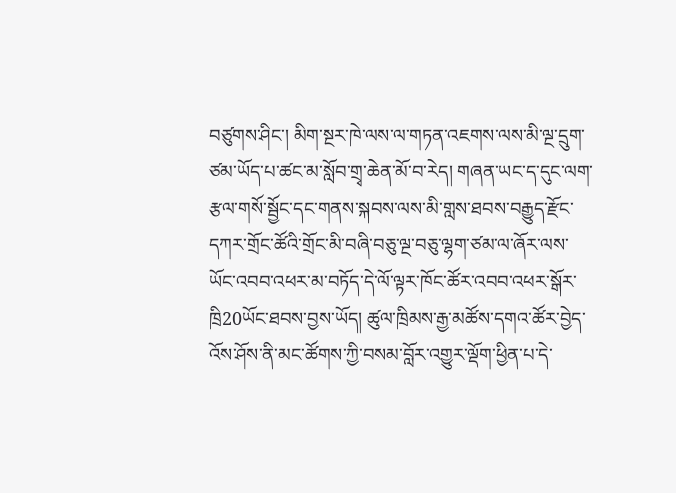བཙུགས་ཤིང་། མིག་སྔར་ཁེ་ལས་ལ་གཏན་འཇགས་ལས་མི་ལྔ་དྲུག་ཙམ་ཡོད་པ་ཚང་མ་སློབ་གྲྭ་ཆེན་མོ་བ་རེད། གཞན་ཡང་ད་དུང་ལག་རྩལ་གསོ་སྦྱོང་དང་གནས་སྐབས་ལས་མི་གླས་ཐབས་བརྒྱུད་རྫོང་དཀར་གྲོང་ཚོའི་གྲོང་མི་བཞི་བཅུ་ལྔ་བཅུ་ལྷག་ཙམ་ལ་ཞོར་ལས་ཡོང་འབབ་འཕར་མ་བཏོད་དེ་ལོ་ལྟར་ཁོང་ཚོར་འབབ་འཕར་སྒོར་ཁྲི20ཡོང་ཐབས་བྱས་ཡོད། ཚུལ་ཁྲིམས་རྒྱ་མཚོས་དགའ་ཚོར་བྱེད་འོས་ཤོས་ནི་མང་ཚོགས་ཀྱི་བསམ་བློར་འགྱུར་ལྡོག་ཕྱིན་པ་དེ་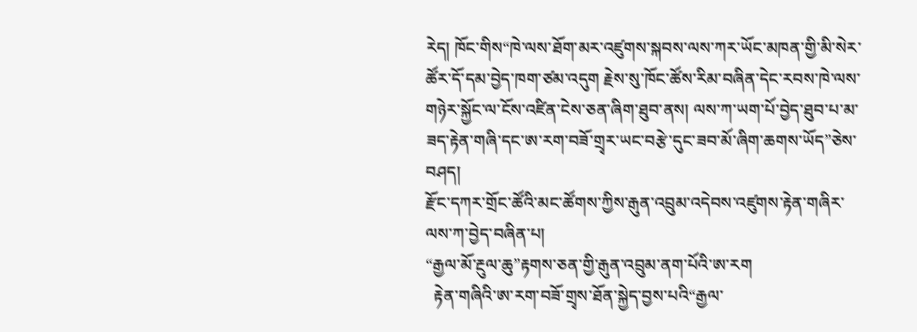རེད། ཁོང་གིས“ཁེ་ལས་ཐོག་མར་འཛུགས་སྐབས་ལས་ཀར་ཡོང་མཁན་གྱི་མི་སེར་ཚོར་དོ་དམ་བྱེད་ཁག་ཙམ་འདུག རྗེས་སུ་ཁོང་ཚོས་རིམ་བཞིན་དེང་རབས་ཁེ་ལས་གཉེར་སྐྱོང་ལ་ངོས་འཛིན་ངེས་ཅན་ཞིག་ཐུབ་ནས། ལས་ཀ་ཡག་པོ་བྱེད་ཐུབ་པ་མ་ཟད་རྟེན་གཞི་དང་ཨ་རག་བཟོ་གྲྭར་ཡང་བརྩེ་དུང་ཟབ་མོ་ཞིག་ཆགས་ཡོད”ཅེས་བཤད།
རྫོང་དཀར་གྲོང་ཚོའི་མང་ཚོགས་ཀྱིས་རྒུན་འབྲུམ་འདེབས་འཛུགས་རྟེན་གཞིར་ལས་ཀ་བྱེད་བཞིན་པ།
“རྒྱལ་མོ་རྔུལ་ཆུ”རྟགས་ཅན་གྱི་རྒུན་འབྲུམ་ནག་པོའི་ཨ་རག
  རྟེན་གཞིའི་ཨ་རག་བཟོ་གྲྭས་ཐོན་སྐྱེད་བྱས་པའི“རྒྱལ་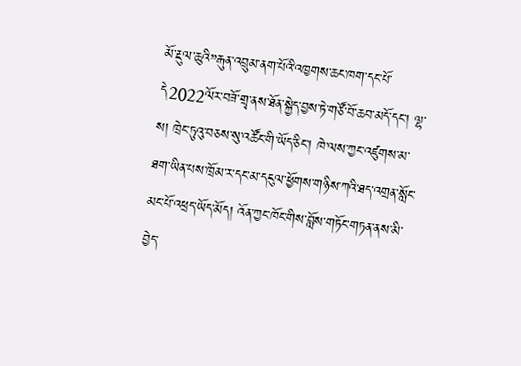མོ་རྔུལ་ཆུའི”རྒུན་འབྲུམ་ནག་པོའི་འཁྱགས་ཆང་ཁག་དང་པོ་དེ2022ལོར་བཟོ་གྲྭ་ནས་ཐོན་སྐྱེད་བྱས་ཏེ་གཙོ་བོ་ཆབ་མདོ་དང་། ལྷ་ས། ཁྲེང་ཏུའུ་བཅས་སུ་འཚོང་གི་ཡོད་ཅིང་། ཁེ་ལས་ཀྱང་འཛུགས་མ་ཐག་ཡིན་པས་ཁྲོམ་ར་དང་མ་དངུལ་ཕྱོགས་གཉིས་ཀའི་ཐད་འགྲན་སློང་མང་པོ་འཕྲད་ཡོད་མོད། འོན་ཀྱང་ཁོང་གིས་བློས་གཏོང་གཏན་ནས་མི་བྱེད་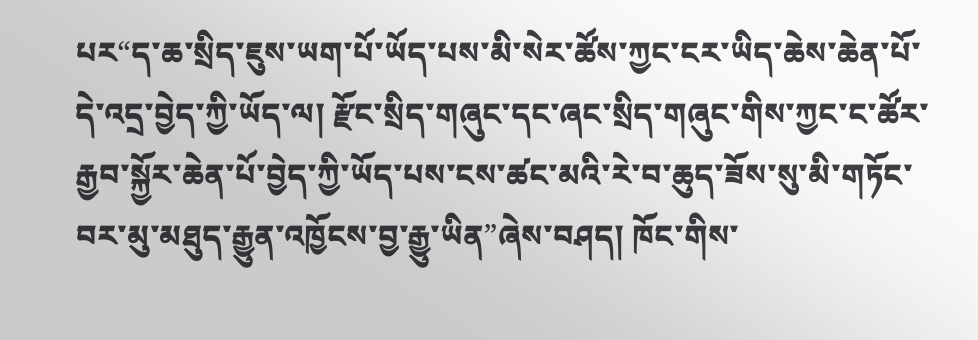པར“ད་ཆ་སྲིད་ཇུས་ཡག་པོ་ཡོད་པས་མི་སེར་ཚོས་ཀྱང་ངར་ཡིད་ཆེས་ཆེན་པོ་དེ་འདྲ་བྱེད་ཀྱི་ཡོད་ལ། རྫོང་སྲིད་གཞུང་དང་ཞང་སྲིད་གཞུང་གིས་ཀྱང་ང་ཚོར་རྒྱབ་སྐྱོར་ཆེན་པོ་བྱེད་ཀྱི་ཡོད་པས་ངས་ཚང་མའི་རེ་བ་ཆུད་ཟོས་སུ་མི་གཏོང་བར་མུ་མཐུད་རྒྱུན་འཁྱོངས་བྱ་རྒྱུ་ཡིན”ཞེས་བཤད། ཁོང་གིས་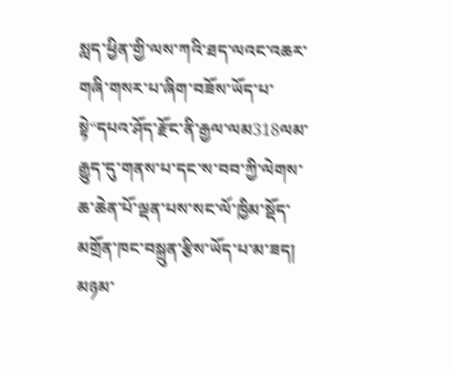སླད་ཕྱིན་གྱི་ལས་ཀའི་ཐད་ལའང་འཆར་གཞི་གསར་པ་ཞིག་བཟོས་ཡོད་པ་སྟེ“དཔའ་ཤོད་རྫོང་ནི་རྒྱལ་ལམ318ལམ་རྒྱུད་དུ་གནས་པ་དང་ས་བབ་ཀྱི་ལེགས་ཆ་ཆེན་པོ་ལྡན་པས་སང་ལོ་ཁྱིམ་སྡོད་མགྲོན་ཁང་བསྐྲུན་རྩིས་ཡོད་པ་མ་ཟད། མཉམ་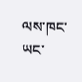ལས་ཁང་ཡང་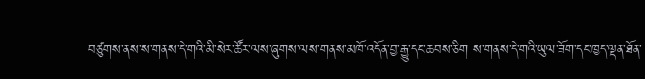བཙུགས་ནས་ས་གནས་དེ་གའི་མི་སེར་ཚོར་ལས་ཞུགས་ལས་གནས་མཁོ་འདོན་བྱ་རྒྱུ་དང་ཆབས་ཅིག ས་གནས་དེ་གའི་ཡུལ་ཟོག་དང་ཁྱད་ལྡན་ཐོན་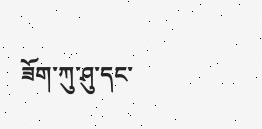ཟོག་ཀུ་ཤུ་དང་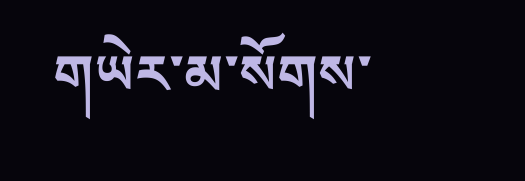གཡེར་མ་སོགས་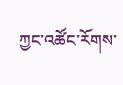ཀྱང་འཚོང་རོགས་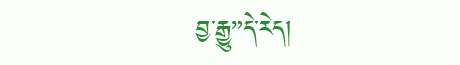བྱ་རྒྱུ”དེ་རེད།